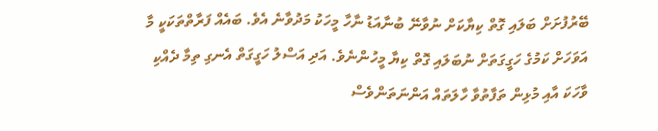ބޭރުފުށަށް ބަލައި ގޮތް ކިޔާކަށް ނުވާނޭ ބުނާއަޑު ނާހާ މީހަކު މަދުވާނެ އެވެ. ބައެއް ފަރާތްތަކަކީ މާ އަވަހަށް ކަމުގެ ހަގީގަތަށް ނުބަލައި ގޮތް ކިޔާ މީހުންނެވެ. އަދި އަސްލު ހަގީގަތް އެނގި ތިމާ ދެއްކި ވާހަކަ އާއި މުޅިން ތަފާތުވާ ހާލަތައް އަންނަތަންވެސް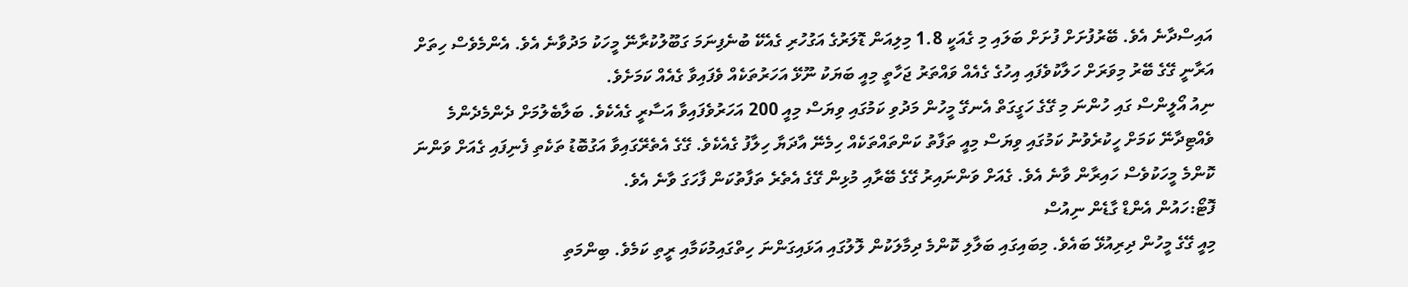އައިސްދާނެ އެވެ. ބޭރުފުށަށް ފުށަށް ބަލައި މި ގެއަކީ 1.8 މިލިއަން ޑޮލަރުގެ އަގުހުރި ގެއެކޭ ބުނެފިނަމަ ގަބޫލުކުރާނޭ މީހަކު މަދުވާނެ އެވެ. އެންމެވެސް ހިތަށް އަރާނީ ގޭގެ ބޭރު މިވަރަށް ހަލާކުވެފައި އިހުގެ ގެއެއް ވައްތަރު ޖަހާތީ މިއީ ބަޔަކު ނޫޅޭ އަހަރުތަކެއް ވެފައިވާ ގެއެއް ކަމަށެވެ.
ނިއު އޯލީންސް ގައި ހުންނަ މި ގޭގެ ހަގީގަތް އެނގޭ މީހުން މަދުވި ކަމުގައި ވިޔަސް މިއީ 200 އަހަރުވެފައިވާ އަސާރީ ގެއެކެވެ. ބަލާބެލުމަށް ދެންމެދެންމެ ވެއްޓިދާނޭ ކަމަށް ހީކުރެވުނު ކަމުގައި ވިޔަސް މިއީ ތަފާތު ކަންތައްތަކެއް ހިމެނޭ އާދަޔާ ހިލާފު ގެއެކެވެ. ގޭގެ އެތެރޭގައިވާ އަގުބޮޑު ތަކެތި ފެނިފައި ގެއަށް ވަންނަ ކޮންމެ މީހަކުވެސް ހައިރާން ވާނެ އެވެ. ގެއަށް ވަންނައިރު ގޭގެ ބޭރާއި މުޅިން ގޭގެ އެތެރެ ތަފާތުކަން ފާހަގަ ވާނެ އެވެ.
ފޮޓޯ:ހައުން އެންޑް ގާޑެން ނިއުސް
މިއީ ގޭގެ މީހުން ދިރިއުޅޭ ބައެވެ. މިބައިގައި ބަލާލި ކޮންމެ ދިމާލަކުން ލޮލުގައި އަޅައިގަންނަ ހިތްގައިމުކަމާއި ރީތި ކަމެވެ. ބިންމަތި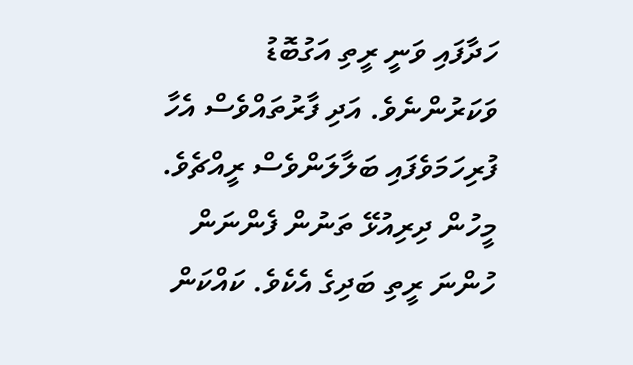ހަދާފައި ވަނީ ރީތި އަގުބޮޑު ވަކަރުންނެވެ. އަދި ފާރުތައްވެސް އެހާ ފުރިހަމަވެފައި ބަލާލަންވެސް ރީއްޗެވެ.
މީހުން ދިރިއުޅޭ ތަނުން ފެންނަން ހުންނަ ރީތި ބަދިގެ އެކެވެ. ކައްކަން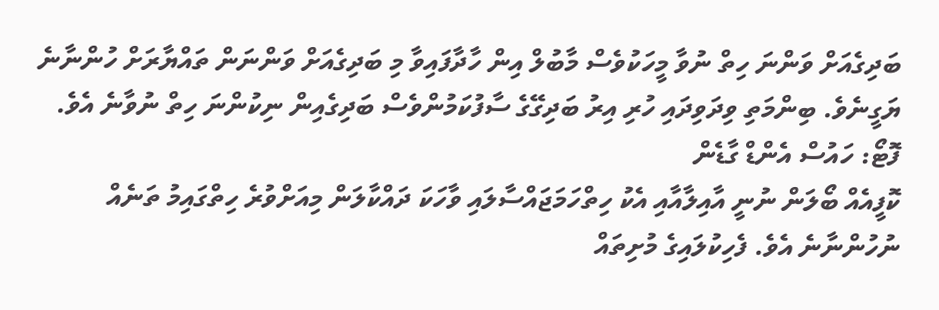ބަދިގެއަށް ވަންނަ ހިތް ނުވާ މީހަކުވެސް މާބުލް އިން ހާދާފައިވާ މި ބަދިގެއަށް ވަންނަން ތައްޔާރަށް ހުންނާނެ ޔަގީނެވެ. ބިންމަތި ވިދަވިދައި ހުރި އިރު ބަދިގޭގެ ސާފުކަމުންވެސް ބަދިގެއިން ނިކުންނަ ހިތް ނުވާނެ އެވެ.
ފޮޓޯ: ހައުސް އެންޑް ގާޑެން
ކޮފީއެއް ބޯލަން ނުނީ އާއިލާއާއި އެކު ހިތްހަމަޖައްސާލައި ވާހަކަ ދައްކާލަން މިއަށްވުރެ ހިތްގައިމު ތަނެއް ނުހުންނާނެ އެވެ. ފެހިކުލައިގެ މުށިތައް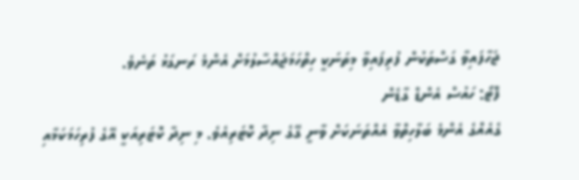ޖަހާފައިވާ ގަސްތަކުން ފުރިފައިވާ މިތަނަކީ ހިތްހަމަޖައްސާލުމަށް އެންމެ ރަނގަޅު ތަނެވެ.
ފޮޓޯ: ހައުސް އެންޑް ގާޑެން
ގެއެއްގެ އެންމެ ބަލާހިތްވާ އެއްތަނަކަށް ވާނީ ގޭގެ ނިދާ ކޮޓަރިއެވެ. މި ނިދާ ކޮޓަރިއަކީ އޭގެ ފުރިހަމަކަމާއި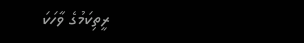ރީތިކަމުގެ ވާހަކަ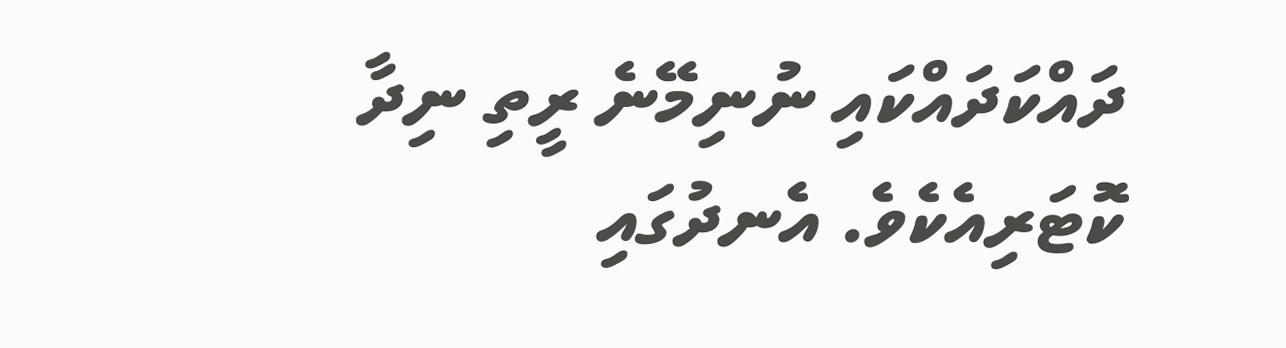ދައްކަދައްކައި ނުނިމޭނެ ރީތި ނިދާ ކޮޓަރިއެކެވެ. އެނދުގައި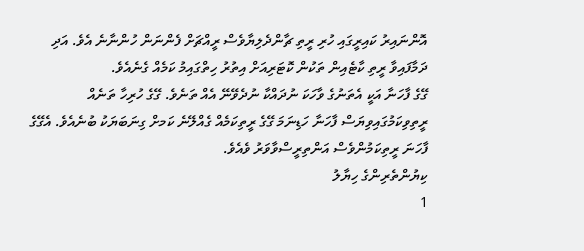އޮންނައިރު ކައިރީގައި ހުރި ރީތި ޗާންދެލިޔާވެސް ރީއްޗަށް ފެންނަން ހުންނާނެ އެވެ. އަދި ދަމާފައިވާ ރީތި ކާޓެއިން ތަކުން ކޮޓަރިއަށް އިތުރު ހިތްގައިމު ކަމެއް ގެނެއެވެ.
ގޭގެ ފާހަނާ އަކީ އެތަނުގެ ވާހަކަ ނުދައްކާ ނުދެވޭނޭ އެއް ތަނެވެ. ގޭގެ ހުރިހާ ތަނެއް ރީތިވިކަމުގައިވިޔަސް ފާހަނާ ހަޑިނަމަ ގޭގެ ރީތިކަމެއް ގެއްލޭނެ ކަމށް ގިނަބަޔަކު ބުނެއެވެ. އެގޭގެ ފާހަނަ ރީތިކަމުންވެސް އަންތިރީސްވާވަރު ވެއެވެ.
ކިޔުންތެރިންގެ ހިޔާލު
1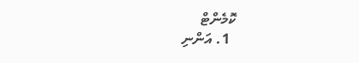ކޮމެންޓް
  1. އަންނި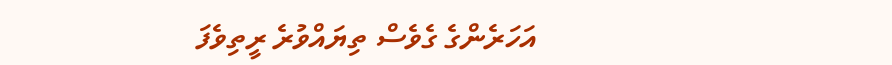އަހަރެންގެ ގެވެސް ތިޔައްވުރެ ރީތިވެފަ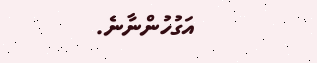އަގުހުންނާނެ.